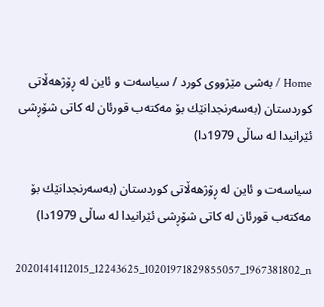Home / بەشی مێژووی كورد / سیاسه‌ت و ئاین له‌ ڕۆژهه‌ڵاتى كوردستان (به‌سه‌رنجدانێك بۆ مه‌كته‌ب قورئان له‌ كاتى شۆڕشى ئێرانیدا له‌ ساڵى 1979دا)

سیاسه‌ت و ئاین له‌ ڕۆژهه‌ڵاتى كوردستان (به‌سه‌رنجدانێك بۆ مه‌كته‌ب قورئان له‌ كاتى شۆڕشى ئێرانیدا له‌ ساڵى 1979دا)

20201414112015_12243625_10201971829855057_1967381802_n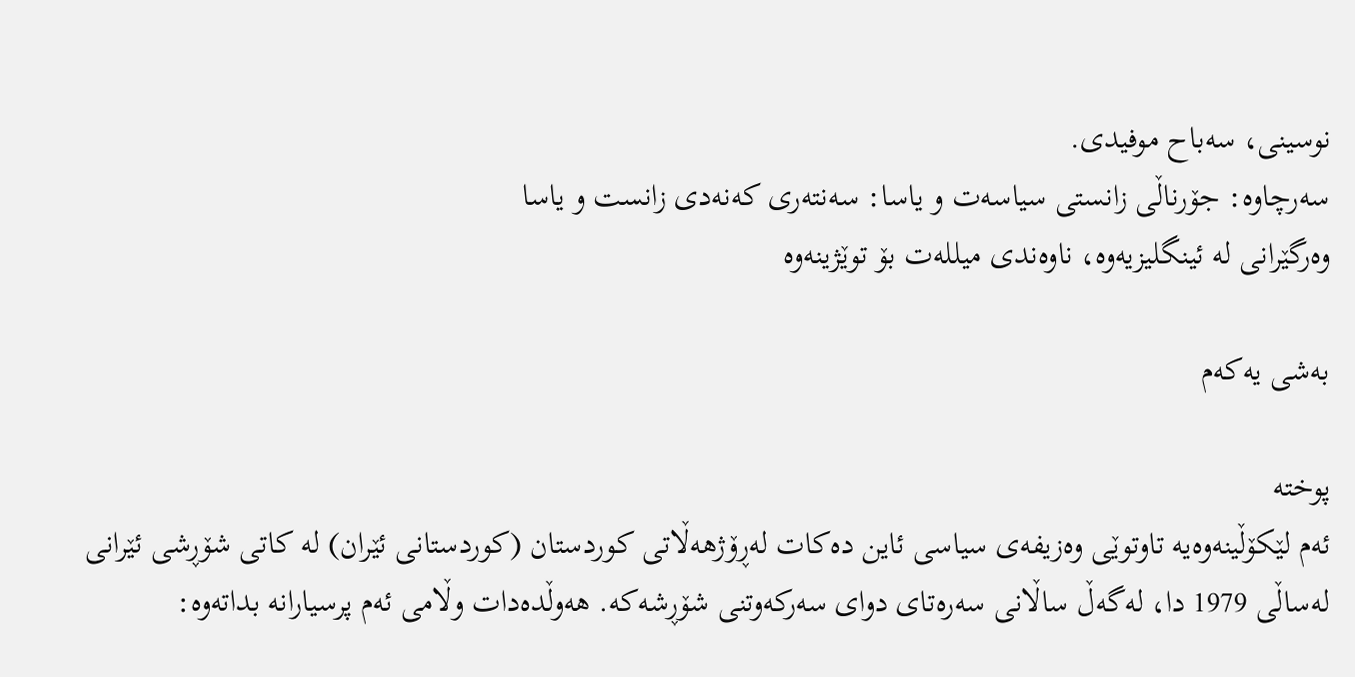نوسینى، سه‌باح موفیدى.
سه‌رچاوه‌: جۆرناڵی زانستی سیاسه‌ت و یاسا: سه‌نته‌ری که‌نه‌دی زانست و یاسا
وه‌رگێرانى له‌ ئینگلیزیه‌وه‌، ناوه‌ندى میلله‌ت بۆ توێژینه‌وه‌

به‌شی یه‌كه‌م

پوخته‌
ئه‌م لێكۆڵینه‌وه‌یه‌ تاوتوێی وه‌زیفه‌ى سیاسى ئاین ده‌كات له‌ڕۆژهه‌ڵاتى كوردستان (كوردستانى ئێران) له‌ كاتى شۆڕشى ئێرانى له‌ساڵى 1979 دا، له‌گه‌ڵ ساڵانى سه‌ره‌تاى دواى سه‌ركه‌وتنى شۆڕشه‌كه‌. هه‌وڵده‌دات وڵامى ئه‌م پرسیارانه‌ بداته‌وه‌: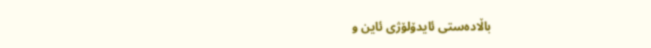باڵاده‌ستی ئایدۆلۆژى ئاین و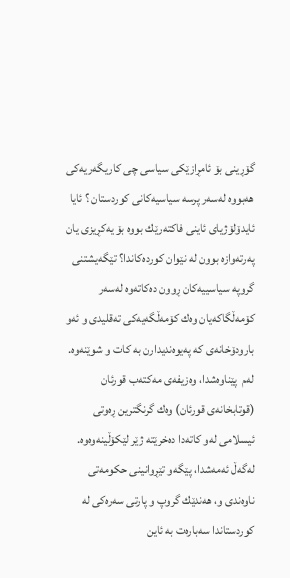گۆڕینى بۆ ئامڕازێكى سیاسى چى كاریگه‌ریه‌كى هه‌بووه‌ له‌سه‌ر پرسه‌ سیاسیه‌كانى كوردستان ؟ ئایا ئایدۆلۆژیاى ئاینى فاكته‌رێك بووه‌ بۆ یه‌كڕیزى یان په‌رته‌وازه‌ بوون له‌ نێوان كورده‌كاندا؟ تێگه‌یشتنى گروپه‌ سیاسییه‌كان ڕوون ده‌كاته‌وه‌ له‌سه‌ر كۆمه‌ڵگاكه‌یان وه‌ك كۆمه‌ڵگه‌یه‌كى ته‌قلیدی و ئه‌و بارودۆخانه‌ى كه‌ په‌یوه‌ندیدارن به‌ كات و شوێنه‌وه‌. له‌م  پێناوه‌شدا، وه‌زیفه‌ى مه‌كته‌ب قورئان (قوتابخانه‌ى قورئان) وه‌ك گرنگترین ڕه‌وتى ئیسلامى له‌و كاته‌دا ده‌خرێته‌ ژێر لێكۆڵینه‌وه‌وه‌. له‌گه‌ڵ ئه‌مه‌شدا، پێگه‌و تێڕوانینى حكومه‌تى ناوه‌ندى و، هه‌ندێك گروپ و پارتى سه‌ره‌كى له‌ كوردستاندا سه‌باره‌ت به‌ ئاین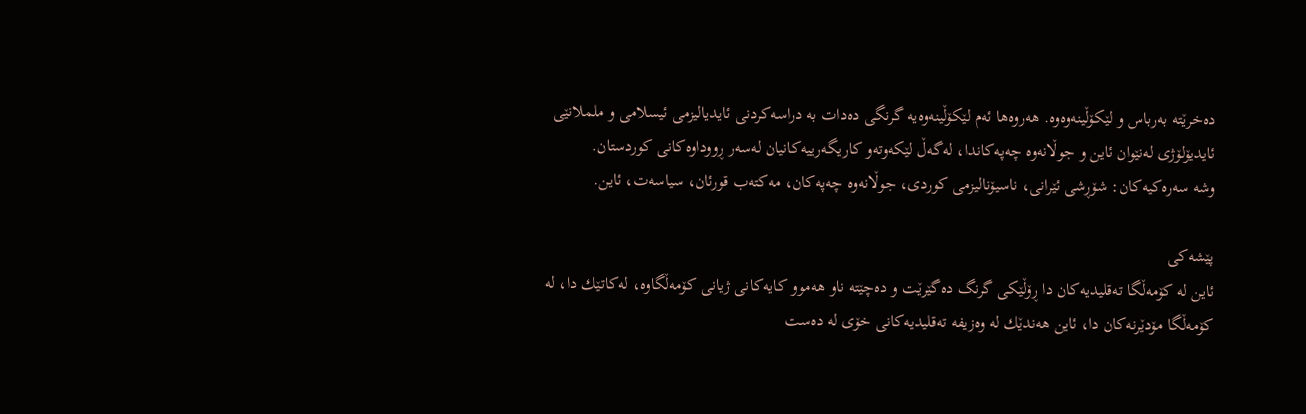ده‌خرێته‌ به‌رباس و لێكۆڵینه‌وه‌وه‌. هه‌روه‌ها ئه‌م لێكۆڵینه‌وه‌یه‌ گرنگى ده‌دات به‌ دراسه‌كردنى ئایدیالیزمى ئیسلامى و ململانێى ئایدیۆلۆژى له‌نێوان ئاین و جوڵانه‌وه‌ چه‌په‌كاندا، له‌گه‌ڵ لێكه‌وته‌و كاریگه‌رییه‌كانیان له‌سه‌ر ڕووداوه‌كانى كوردستان.
وشه‌ سه‌ره‌كیه‌كان: شۆڕشى ئێرانى، ناسیۆنالیزمى كوردى، جوڵانه‌وه‌ چه‌په‌كان، مه‌كته‌ب قورئان، سیاسه‌ت، ئاین.

پێشه‌كى
ئاین له‌ كۆمه‌ڵگا ته‌قلیدیه‌كان دا ڕۆڵێكى گرنگ ده‌گێرێت و ده‌چێته‌ ناو هه‌موو كایه‌كانى ژیانى كۆمه‌ڵگاوه‌، له‌كاتێك دا، له‌ كۆمه‌ڵگا مۆدێرنه‌كان دا، ئاین هه‌ندێك له‌ وه‌زیفه‌ ته‌قلیدیه‌كانى خۆى له‌ ده‌ست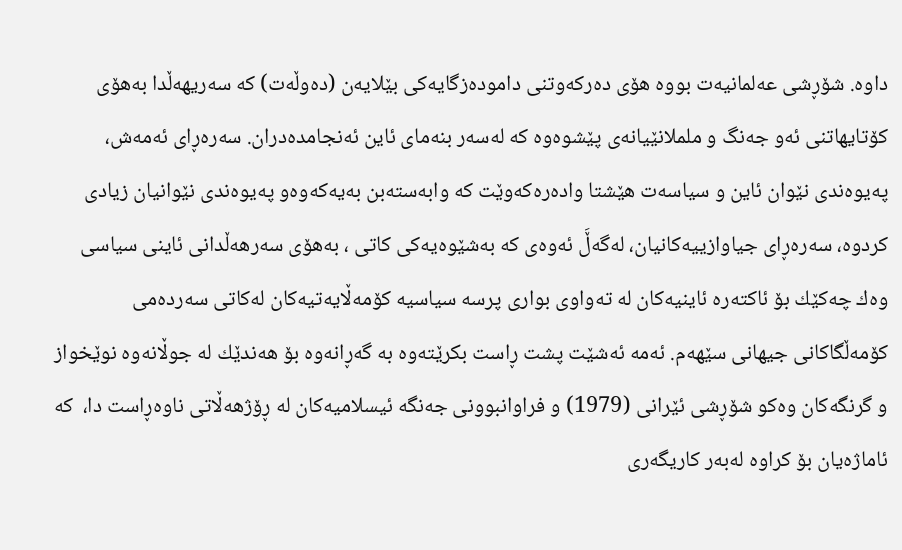داوه‌. شۆڕشى عه‌لمانیه‌ت بووه‌ هۆى ده‌ركه‌وتنى داموده‌زگایه‌كى بێلایه‌ن (ده‌وڵه‌ت) كه‌ سه‌ریهه‌ڵدا به‌هۆى كۆتایهاتنى ئه‌و جه‌نگ و ململانێیانه‌ى پێشوه‌وه‌ كه‌ له‌سه‌ر بنه‌ماى ئاین ئه‌نجامده‌دران. سه‌ره‌ڕاى ئه‌مه‌ش، په‌یوه‌ندى نێوان ئاین و سیاسه‌ت هێشتا واده‌ره‌كه‌وێت كه‌ وابه‌سته‌بن به‌یه‌كه‌وه‌و په‌یوه‌ندی نێوانیان زیادى كردوه‌، سه‌ره‌ڕاى جیاوازییه‌كانیان، له‌گه‌ڵَ ئه‌وه‌ى كه‌ به‌شێوه‌یه‌كى كاتی ، به‌هۆى سه‌رهه‌ڵدانى ئاینى سیاسى وه‌ك چه‌كێك بۆ ئاكته‌ره‌ ئاینیه‌كان له‌ ته‌واوى بوارى پرسه‌ سیاسیه‌ كۆمه‌ڵایه‌تیه‌كان له‌كاتى سه‌رده‌مى كۆمه‌ڵگاكانى جیهانى سێهه‌م. ئه‌مه‌ ئه‌شێت پشت ڕاست بكرێته‌وه‌ به‌ گه‌ڕانه‌وه‌ بۆ هه‌ندێك له‌ جوڵانه‌وه‌ نوێخواز و گرنگه‌كان وه‌كو شۆڕشى ئێرانى (1979) و فراوانبوونى جه‌نگه‌ ئیسلامیه‌كان له‌ ڕۆژهه‌ڵاتى ناوه‌ڕاست دا،  كه‌ ئاماژه‌یان بۆ كراوه‌ له‌به‌ر كاریگه‌رى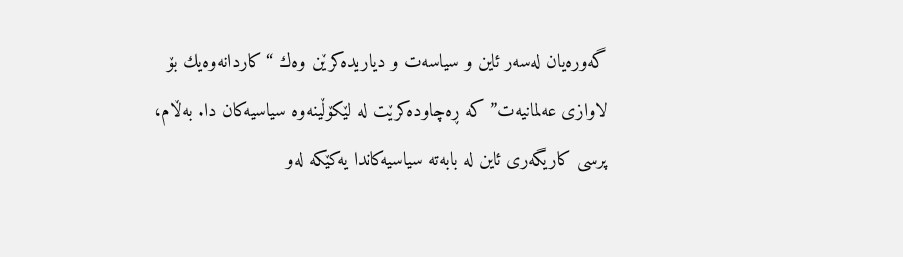گه‌وره‌یان له‌سه‌ر ئاین و سیاسه‌ت و دیاریده‌كرێن وه‌ك “كاردانه‌وه‌یك بۆ لاوازى عه‌لمانیه‌ت” كه‌ ڕه‌چاوده‌كرێت له‌ لێكۆڵینه‌وه‌ سیاسیه‌كان دا. به‌ڵام، پرسى كاریگه‌رى ئاین له‌ بابه‌ته‌ سیاسیه‌كاندا یه‌كێكه‌ له‌و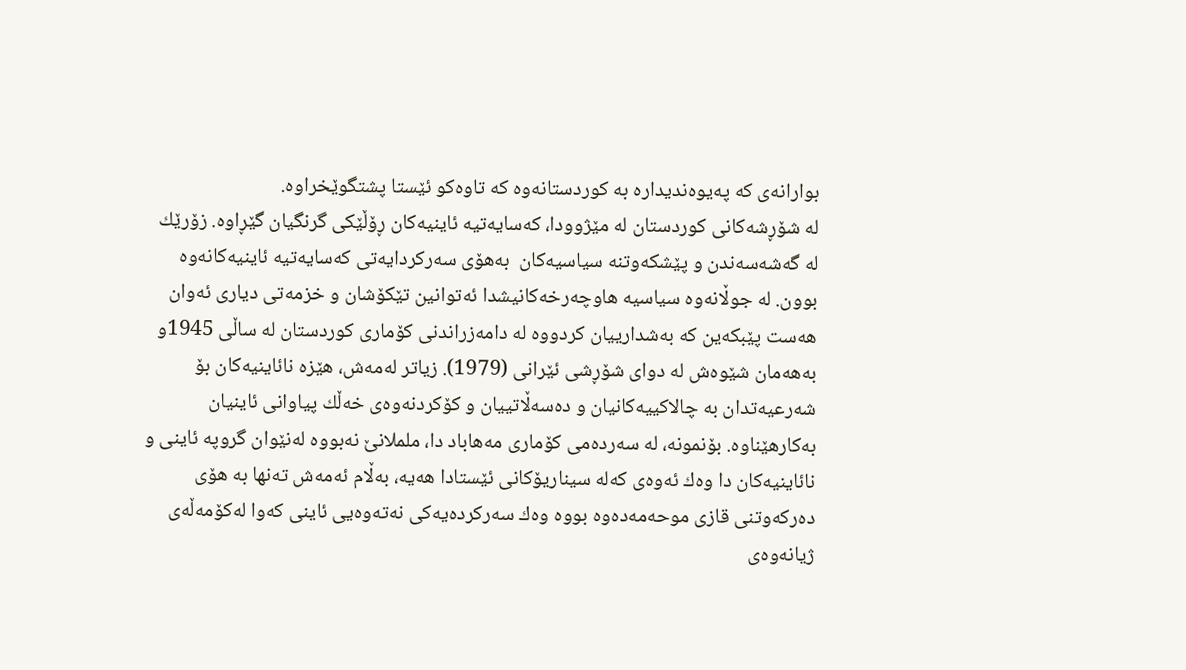بوارانه‌ى كه‌ په‌یوه‌ندیداره‌ به‌ كوردستانه‌وه‌ كه‌ تاوه‌كو ئێستا پشتگوێخراوه‌.
له‌ شۆڕشه‌كانى كوردستان له‌ مێژوودا، كه‌سایه‌تیه‌ ئاینیه‌كان ڕۆڵێكى گرنگیان گێڕاوه‌. زۆرێك له‌ گه‌شه‌سه‌ندن و پێشكه‌وتنه‌ سیاسیه‌كان  به‌هۆى سه‌ركردایه‌تى كه‌سایه‌تیه‌ ئاینیه‌كانه‌وه‌ بوون. له‌ جوڵانه‌وه‌ سیاسیه‌ هاوچه‌رخه‌كانیشدا ئه‌توانین تێكۆشان و خزمه‌تى دیاری ئه‌وان هه‌ست پێبكه‌ین كه‌ به‌شدارییان كردووه‌ له‌ دامه‌زراندنى كۆمارى كوردستان له‌ ساڵى 1945و به‌هه‌مان شێوه‌ش له‌ دواى شۆڕشى ئێرانى (1979). زیاتر له‌مه‌ش، هێزه‌ نائاینیه‌كان بۆ شه‌رعیه‌تدان به‌ چالاكییه‌كانیان و ده‌سه‌ڵاتییان و كۆكردنه‌وه‌ى خه‌ڵك پیاوانى ئاینیان به‌كارهێناوه‌. بۆنمونه‌، له‌ سه‌رده‌مى كۆمارى مه‌هاباد دا، ململانێ نه‌بووه‌ له‌نێوان گروپه‌ ئاینى و نائاینیه‌كان دا وه‌ك ئه‌وه‌ى كه‌له‌ سیناریۆكانى ئێستادا هه‌یه‌، به‌ڵام ئه‌مه‌ش ته‌نها به‌ هۆى ده‌ركه‌وتنى قازى موحه‌مه‌ده‌وه‌ بووه‌ وه‌ك سه‌ركرده‌یه‌كى نه‌ته‌وه‌یی ئاینى كه‌وا له‌كۆمه‌ڵه‌ى ژیانه‌وه‌ى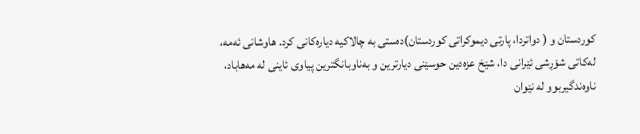كوردستان و ( دواتردا، پارتى دیموكراتى كوردستان)ده‌ستى به‌ چالاكیه‌ دیاره‌كانى كرد. هاوشانى ئه‌مه‌، له‌كاتى شۆڕشى ئێرانى دا، شێخ عزه‌دین حوسێنی دیارترین و به‌ناوبانگترین پیاوى ئاینى له‌ مه‌هاباد، ناوه‌ندگیربوو له‌ نێوان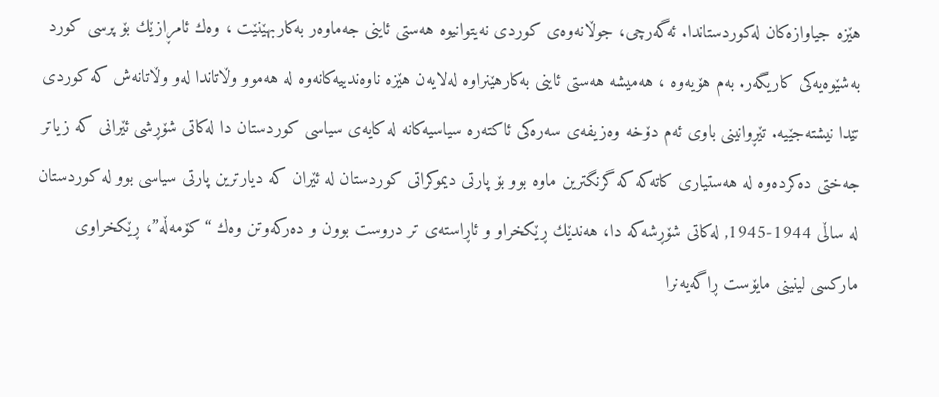هێزه‌ جیاوازه‌كان له‌كوردستاندا. ئه‌گه‌رچى، جوڵانه‌وه‌ى كوردى نه‌یتوانیوه‌ هه‌ستى ئاینى جه‌ماوه‌ر به‌كاربهێنێت ، وه‌ك ئامڕازێك بۆ پرسى كورد به‌شێوه‌یه‌كى كاریگه‌ر. به‌م هۆیه‌وه‌ ، هه‌میشه‌ هه‌ستى ئاینى به‌كارهێنراوه‌ له‌لایه‌ن هێزه‌ ناوه‌ندییه‌كانه‌وه‌ له‌ هه‌موو وڵاتاندا له‌و وڵاتانه‌ش كه‌ كوردى تێدا نیشته‌جێیه‌. تێڕوانینى باوى ئه‌م دۆخه‌ وه‌زیفه‌ى سه‌ره‌كى ئاكته‌ره‌ سیاسیه‌كانه‌ له‌ كایه‌ى سیاسى كوردستان دا له‌كاتى شۆڕشى ئێرانى كه‌ زیاتر جه‌ختى ده‌كرده‌وه‌ له‌ هه‌ستیارى كاته‌كه‌ كه‌ گرنگترین ماوه‌ بوو بۆ پارتى دیموكراتى كوردستان له‌ ئێران كه‌ دیارترین پارتى سیاسى بوو له‌ كوردستان له‌ ساڵى 1944-1945, له‌كاتى شۆڕشه‌كه‌ دا، هه‌ندێك ڕێكخراو و ئاڕاسته‌ى تر دروست بوون و ده‌ركه‌وتن وه‌ك “كۆمه‌ڵه‌”، ڕێكخراوى ماركسى لینینى مایۆست ڕاگه‌یه‌نرا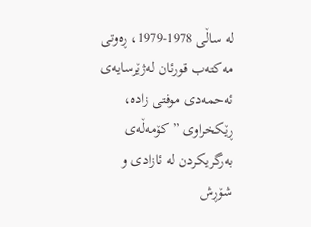له‌ ساڵى 1978-1979، ڕه‌وتى مه‌كته‌ب قورئان له‌ژێرسایه‌ى ئه‌حمه‌دى موفتى زاده‌، ڕێكخراوى ” كۆمه‌ڵه‌ى به‌رگریكردن له‌ ئازادى و شۆڕش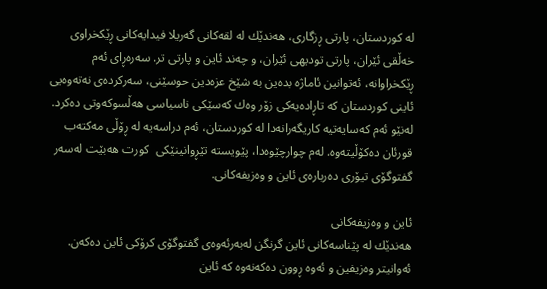له‌ كوردستان، پارتى ڕزگارى، هه‌ندێك له‌ لقه‌كانى گه‌ریلا فیدایه‌كانى ڕێكخراوى خه‌ڵقى ئێران، پارتى تودیهى ئێران، و چه‌ند ئاین و پارتى تر. سه‌ره‌ڕاى ئه‌م ڕێكخراوانه‌، ئه‌توانین ئاماژه‌ بده‌ین به‌ شێخ عزه‌دین حوسێنی، سه‌ركرده‌ی نه‌ته‌وه‌یی ئاینى كوردستان كه‌ تاڕاده‌یه‌كى زۆر وه‌ك كه‌سێكى ناسیاسى هه‌ڵسوكه‌وتى ده‌كرد. له‌نێو ئه‌م كه‌سایه‌تیه‌ كاریگه‌رانه‌دا له‌ كوردستان، ئه‌م دراسه‌یه‌ له‌ ڕۆڵى مه‌كته‌ب قورئان ده‌كۆڵیته‌وه‌. له‌م چوارچێوه‌دا، پێویسته‌ تێڕوانینێكى  كورت هه‌بێت له‌سه‌ر گفتوگۆى تیۆرى ده‌رباره‌ى ئاین و وه‌زیفه‌كانى.

ئاین و وه‌زیفه‌كانى
هه‌ندێك له‌ پێناسه‌كانى ئاین گرنگن له‌به‌رئه‌وه‌ى گفتوگۆى كرۆكى ئاین ده‌كه‌ن. ئه‌وانیتر وه‌زیفین و ئه‌وه‌ ڕوون ده‌كه‌نه‌وه‌ كه‌ ئاین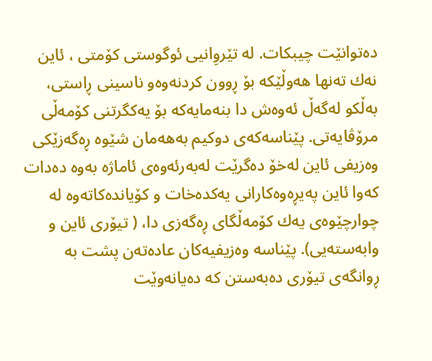ده‌توانێت چیبكات. له‌ تێروِانیى ئوگوستى كۆمتى ، ئاین نه‌ك ته‌نها هه‌وڵێكه‌ بۆ ڕوون كردنه‌وه‌و ناسینى ڕاستى، به‌ڵكو له‌گه‌ڵ ئه‌وه‌ش دا بنه‌مایه‌كه‌ بۆ یه‌كگرتنى كۆمه‌ڵى مرۆڤایه‌تى. پێناسه‌كه‌ى دوكیم به‌هه‌مان شێوه‌ ڕه‌گه‌زێكى وه‌زیفى ئاین له‌خۆ ده‌گرێت له‌به‌رئه‌وه‌ى ئاماژه‌ به‌وه‌ ده‌دات كه‌وا ئاین په‌یڕه‌وه‌كارانى یه‌كده‌خات و كۆیانده‌كاته‌وه‌ له‌ چوارچێوه‌ى یه‌ك كۆمه‌ڵگاى ڕه‌گه‌زى دا، ( تیۆرى ئاین و وابه‌سته‌یی). پێناسه‌ وه‌زیفیه‌كان عاده‌ته‌ن پشت به‌ ڕوانگه‌ى تیۆرى ده‌به‌ستن كه‌ ده‌یانه‌وێت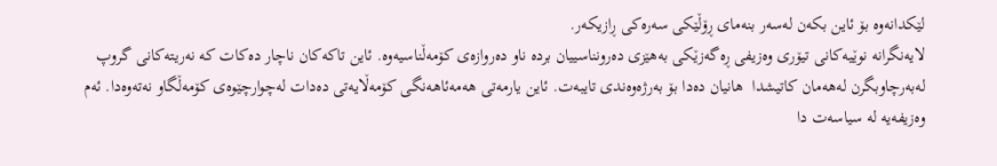لێكدانه‌وه‌ بۆ ئاین بكه‌ن له‌سه‌ر بنه‌ماى ڕۆڵێكى سه‌ره‌كى ڕازیكه‌ر.
لایه‌نگرانه‌ نوێیه‌كانى تیۆرى وه‌زیفى ڕه‌گه‌زێكى به‌هێزى ده‌رونناسییان برده‌ ناو ده‌روازه‌ى كۆمه‌ڵناسیه‌وه‌. ئاین تاكه‌كان ناچار ده‌كات كه‌ نه‌ریته‌كانى گروپ له‌به‌رچاوبگرن له‌هه‌مان كاتیشدا  هانیان ده‌دا بۆ به‌رژه‌وه‌ندى تایبه‌ت. ئاین یارمه‌تى هه‌مه‌ئاهه‌نگى كۆمه‌ڵایه‌تى ده‌دات له‌چوارچێوه‌ى كۆمه‌ڵگاو نه‌ته‌وه‌دا. ئه‌م وه‌زیفه‌یه‌ له‌ سیاسه‌ت دا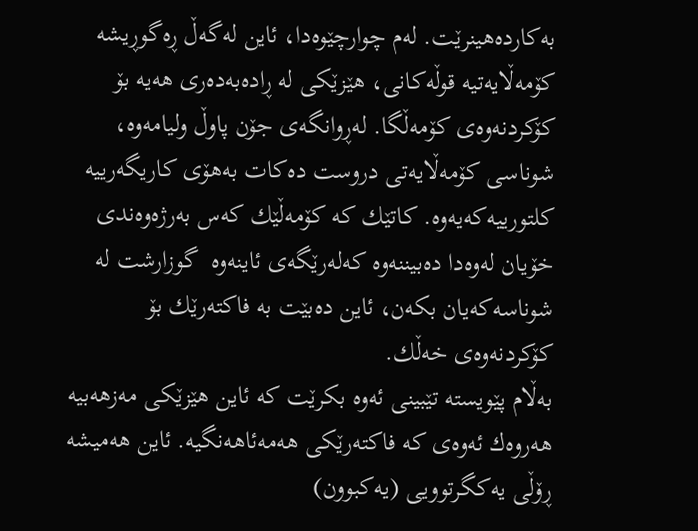به‌كارده‌هینرێت. له‌م چوارچێوه‌دا، ئاین له‌گه‌ڵ ڕه‌گوڕیشه‌ كۆمه‌ڵایه‌تیه‌ قوڵه‌كانی، هێزێكى له‌ ڕاده‌به‌ده‌رى هه‌یه‌ بۆ كۆكردنه‌وه‌ى كۆمه‌ڵگا. له‌ڕوانگه‌ى جۆن پاوڵ ولیامه‌وه‌، شوناسى كۆمه‌ڵایه‌تى دروست ده‌كات به‌هۆى كاریگه‌رییه‌ كلتورییه‌كه‌یه‌وه‌. كاتێك كه‌ كۆمه‌ڵێك كه‌س به‌رژه‌وه‌ندى خۆیان له‌وه‌دا ده‌بیننه‌وه‌ كه‌له‌رێگه‌ى ئاینه‌وه‌  گوزارشت له‌ شوناسه‌كه‌یان بكه‌ن، ئاین ده‌بێت به‌ فاكته‌رێك بۆ كۆكردنه‌وه‌ى خه‌ڵك.
به‌ڵام پێویسته‌ تێبینى ئه‌وه‌ بكرێت كه‌ ئاین هێزێكى مه‌زهه‌بیه‌ هه‌روه‌ك ئه‌وه‌ى كه‌ فاكته‌رێكى هه‌مه‌ئاهه‌نگیه‌. ئاین هه‌میشه‌ ڕۆڵى یه‌كگرتوویی (یه‌كبوون)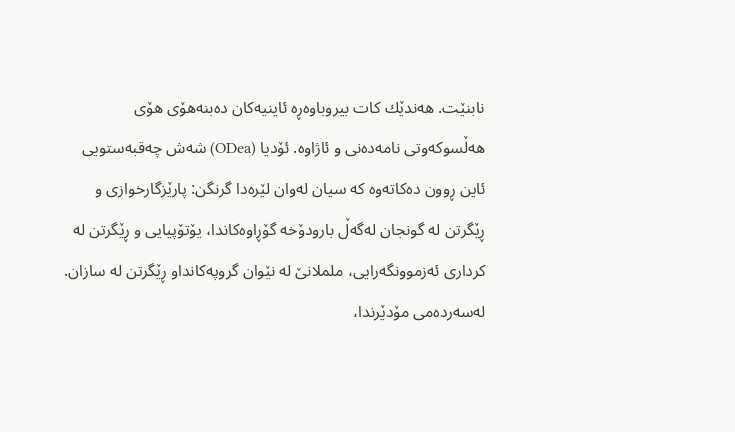نابنێت. هه‌ندێك كات بیروباوه‌ڕه‌ ئاینیه‌كان ده‌بنه‌هۆى هۆى هه‌ڵسوكه‌وتى نامه‌ده‌نى و ئاژاوه‌. ئۆدیا (ODea) شه‌ش چه‌قبه‌ستویی ئاین ڕوون ده‌كاته‌وه‌ كه‌ سیان له‌وان لێره‌دا گرنگن: پارێزگارخوازى و ڕێگرتن له‌ گونجان له‌گه‌ڵ بارودۆخه‌ گۆڕاوه‌كاندا، یۆتۆپیایی و ڕێگرتن له‌ كردارى ئه‌زموونگه‌رایی، ململانێ له‌ نێوان گروپه‌كانداو ڕێگرتن له‌ سازان.
له‌سه‌رده‌مى مۆدێرندا،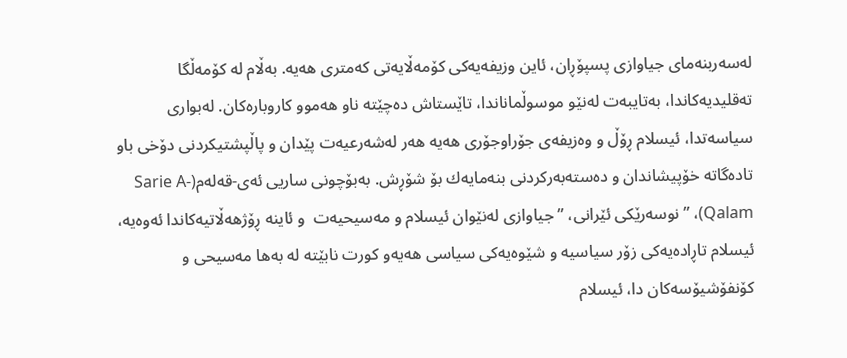له‌سه‌ربنه‌ماى جیاوازى پسپۆڕان، ئاین وزیفه‌یه‌كى كۆمه‌ڵایه‌تى كه‌مترى هه‌یه‌. به‌ڵام له‌ كۆمه‌ڵگا ته‌قلیدیه‌كاندا، به‌تایبه‌ت له‌نێو موسوڵماناندا، تاێستاش ده‌چێته‌ ناو هه‌موو كاروباره‌كان. له‌بوارى سیاسه‌تدا، ئیسلام ڕۆڵ و وه‌زیفه‌ى جۆراوجۆرى هه‌یه‌ هه‌ر له‌شه‌رعیه‌ت پێدان و پاڵپشتیكردنى دۆخى باو تاده‌گاته‌ خۆپیشاندان و ده‌سته‌به‌ركردنى بنه‌مایه‌ك بۆ شۆڕش. به‌بۆچونى ساریی ئه‌ى-قه‌له‌م(Sarie A-Qalam)، ” نوسه‌رێكى ئێرانى، ” جیاوازى له‌نێوان ئیسلام و مه‌سیحیه‌ت  و ئاینه‌ ڕۆژهه‌ڵاتیه‌كاندا ئه‌وه‌یه‌، ئیسلام تاڕاده‌یه‌كى زۆر سیاسیه‌ و شێوه‌یه‌كى سیاسى هه‌یه‌و كورت نابێته‌ له‌ به‌ها مه‌سیحى و كۆنفۆشیۆسه‌كان دا، ئیسلام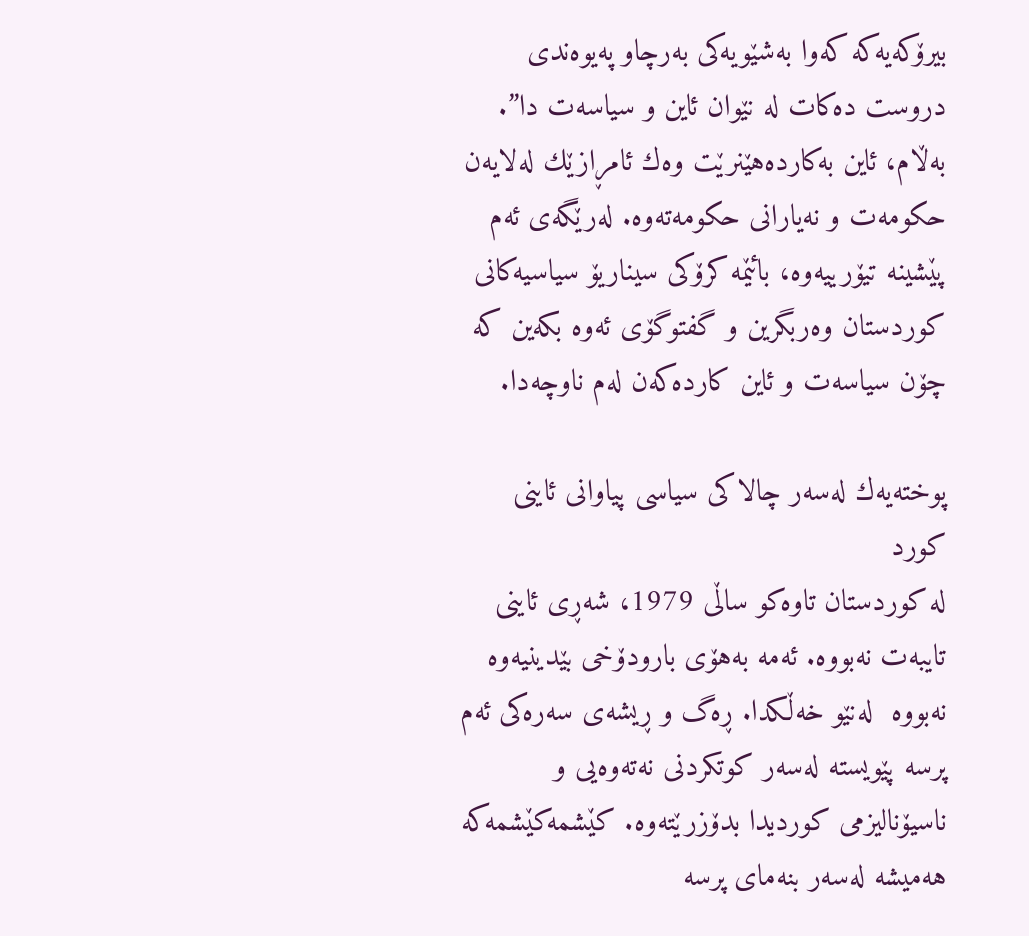بیرۆكه‌یه‌كه‌ كه‌وا به‌شێویه‌كى به‌رچاو په‌یوه‌ندى دروست ده‌كات له‌ نێوان ئاین و سیاسه‌ت دا”. به‌ڵام، ئاین به‌كارده‌هێنرێت وه‌ك ئامڕازێك له‌لایه‌ن حكومه‌ت و نه‌یارانى حكومه‌ته‌وه‌. له‌رێگه‌ى ئه‌م پێشینه‌ تیۆرییه‌وه‌، بائێمه‌ كرۆكى سیناریۆ سیاسیه‌كانى كوردستان وه‌ربگرین و گفتوگۆى ئه‌وه‌ بكه‌ین كه‌ چۆن سیاسه‌ت و ئاین كارده‌كه‌ن له‌م ناوچه‌دا.

پوخته‌یه‌ك له‌سه‌ر چالاكى سیاسى پیاوانى ئاینى كورد
له‌ كوردستان تاوه‌كو ساڵى 1979، شه‌ڕى ئاینى تایبه‌ت نه‌بووه‌. ئه‌مه‌ به‌هۆى بارودۆخى بێدینیه‌وه‌ نه‌بووه‌  له‌نێو خه‌ڵكدا. ڕه‌گ و ڕیشه‌ى سه‌ره‌كى ئه‌م پرسه‌ پێویسته‌ له‌سه‌ر كوتكردنى نه‌ته‌وه‌یی و ناسیۆنالیزمى كوردیدا بدۆزرێته‌وه‌. كێشمه‌كێشمه‌كه‌ هه‌میشه‌ له‌سه‌ر بنه‌ماى پرسه‌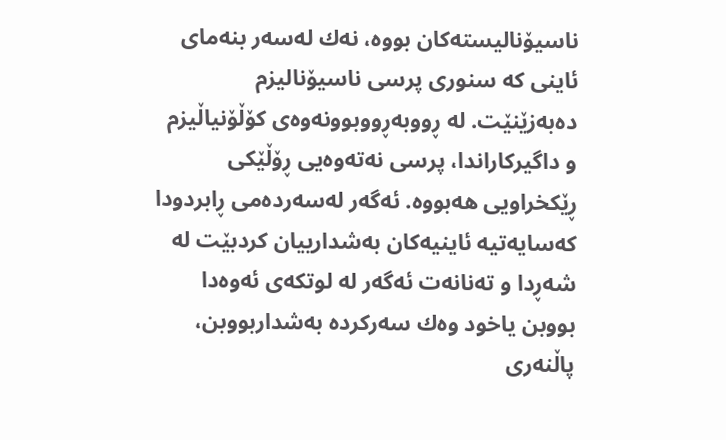ناسیۆنالیسته‌كان بووه‌، نه‌ك له‌سه‌ر بنه‌ماى ئاینى كه‌ سنورى پرسى ناسیۆنالیزم ده‌به‌زێنێت. له‌ ڕووبه‌ڕووبوونه‌وه‌ى كۆڵۆنیاڵیزم و داگیركاراندا، پرسى نه‌ته‌وه‌یی ڕۆڵێكى ڕێكخراویی هه‌بووه‌. ئه‌گه‌ر له‌سه‌رده‌مى ڕابردودا كه‌سایه‌تیه‌ ئاینیه‌كان به‌شدارییان كردبێت له‌ شه‌ڕدا و ته‌نانه‌ت ئه‌گه‌ر له‌ لوتكه‌ى ئه‌وه‌دا بووبن یاخود وه‌ك سه‌ركرده‌ به‌شداربووبن، پاڵنه‌رى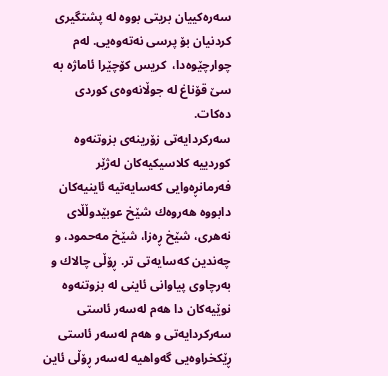سه‌ره‌كییان بریتى بووه‌ له‌ پشتگیرى كردنیان بۆ پرسى نه‌ته‌وه‌یی. له‌م چوارچێوه‌دا،  كریس كۆچێرا ئاماژه‌ به‌ سێ قۆناغ له‌ جوڵانه‌وه‌ى كوردى ده‌كات.
سه‌ركردایه‌تى زۆرینه‌ى بزوتنه‌وه‌ كوردییه‌ كلاسیكیه‌كان له‌ژێر فه‌رمانڕه‌وایی كه‌سایه‌تیه‌ ئاینیه‌كان دابووه‌ هه‌روه‌ك شێخ عوبێدوڵڵای نه‌هرى، شێخ ڕه‌زا، شێخ مه‌حمود، و چه‌ندین كه‌سایه‌تى تر. ڕۆڵى چالاك و به‌رچاوى پیاوانى ئاینى له‌ بزوتنه‌وه‌ نوێیه‌كان دا هه‌م له‌سه‌ر ئاستى سه‌ركردایه‌تى و هه‌م له‌سه‌ر ئاستى ڕێكخراوه‌یی گه‌واهیه‌ له‌سه‌ر ڕۆڵى ئاین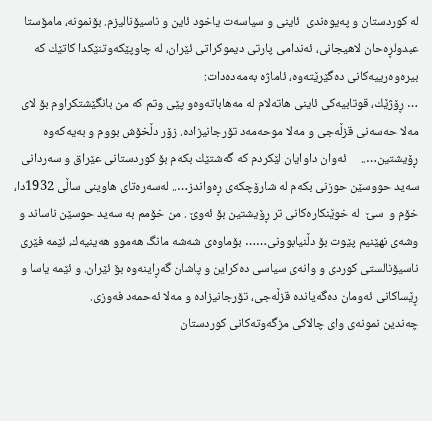له‌ كوردستان و په‌یوه‌ندى  ئاینى و سیاسه‌ت یاخود ئاین و ناسیۆنالیزم. بۆنمونه‌، مامۆستا عبدولڕه‌حان لاهیجانى، ئه‌ندامى پارتى دیموكراتى ئێران، له‌ چاوپێكه‌وتنێكدا كاتێك كه‌  بیره‌وه‌رییه‌كانى ده‌گێرێته‌وه‌، ئاماژه‌ به‌مه‌ده‌دات:
… ڕۆژێك، قوتابیه‌كى ئاینى هاته‌لام له‌ مه‌هاباته‌وه‌و پێى وتم كه‌ من بانگێشتكراوم بۆ لاى مه‌لا حه‌سه‌نى قزڵه‌جى و مه‌لا موحه‌مه‌د تۆرجانیزاده‌. زۆر دڵخۆش بووم و به‌یه‌كه‌وه‌ ڕۆیشتین…..     ئه‌وان داوایان لێكردم كه‌ گه‌شتێك بكه‌م بۆ كوردستانى عێراق و سه‌ردانى سه‌ید حووسێن حوزنى بكه‌م له‌ شارۆچكه‌ى ڕه‌واندز….. له‌سه‌ره‌تاى هاوینى ساڵى 1932دا، خۆم و  سێ  له‌ خوێنكاره‌كانى تر ڕۆیشتین بۆ ئه‌وێ . من خۆمم به‌ سه‌ید حوسێن ناساند و وشه‌ى نهێنیم پێوت بۆ دڵنیابوونى…… بۆماوه‌ى شه‌شه‌ مانگ هه‌موو هه‌ینیه‌ك، ئێمه‌ فێرى ناسیۆنالستی كوردى و وانه‌ى سیاسى ده‌كراین و پاشان گه‌ڕاینه‌وه‌ بۆ ئێران. و ئێمه‌ یاسا و ڕێساكانى ئه‌ومان ده‌گه‌یانده‌ قزڵه‌جى، تۆرجانیزاده‌ و مه‌لا ئه‌حمه‌د فه‌وزى.
چه‌ندین نمونه‌ى واى چالاكى مزگه‌وته‌كانى كوردستان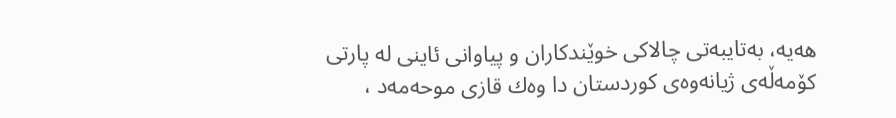هه‌یه‌، به‌تایبه‌تى چالاكى خوێندكاران و پیاوانى ئاینى له‌ پارتى كۆمه‌ڵه‌ى ژیانه‌وه‌ى كوردستان دا وه‌ك قازى موحه‌مه‌د ،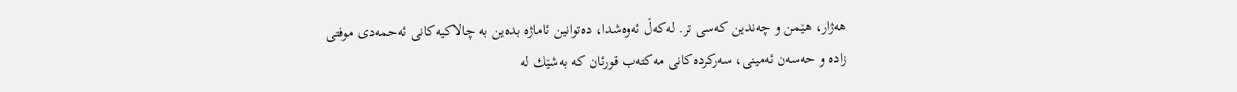هه‌ژار، هێمن و چه‌ندین كه‌سى تر. له‌كه‌ڵ ئه‌وه‌شدا، ده‌توانین ئاماژه‌ بده‌ین به‌ چالاكیه‌كانى ئه‌حمه‌دى موفتى زاده‌ و حه‌سه‌ن ئه‌مینى، سه‌ركرده‌كانى مه‌كته‌ب قورئان كه‌ به‌شێك له‌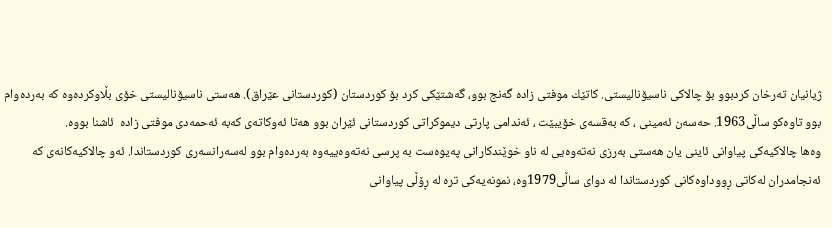ژیانیان ته‌رخان كردبوو بۆ چالاكى ناسیۆنالیستى. كاتێك موفتى زاده‌ گه‌نج بوو، گه‌شتێكى كرد بۆ كوردستان (كوردستانى عێراق). هه‌ستى ناسیۆنالیستى خۆى بڵاوكرده‌وه‌ كه‌ به‌رده‌وام بوو تاوه‌كو ساڵى1963. حه‌سه‌ن ئه‌مینى ، كه‌ به‌قسه‌ى خۆیبێت ، ئه‌ندامى پارتى دیموكراتى كوردستانى ئێران بوو هه‌تا ئه‌وكاته‌ى كه‌به‌ ئه‌حمه‌دى موفتى زاده‌  ئاشنا بووه‌.
وه‌ها چالاكیه‌كى پیاوانى ئاینى یان هه‌ستی به‌رزى نه‌ته‌وه‌یی له‌ ناو خوێندكارانى په‌یوه‌ست به‌ پرسى نه‌ته‌وه‌ییه‌وه‌ به‌رده‌وام بوو له‌سه‌رانسه‌رى كوردستاندا. ئه‌و چالاكیه‌كانه‌ى كه‌ ئه‌نجامدران له‌كاتى ڕووداوه‌كانى كوردستاندا له‌ دواى ساڵى1979وه‌، نمونه‌یه‌كى تره‌ له‌ ڕۆڵى پیاوانى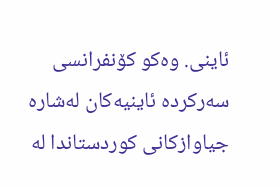ئاینى. وه‌كو كۆنفرانسى سه‌ركرده‌ ئاینیه‌كان له‌شاره‌ جیاوازكانى كوردستاندا له‌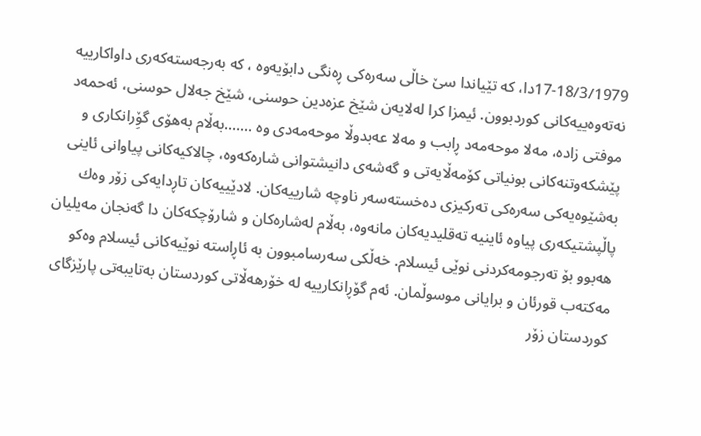17-18/3/1979دا، كه‌ تێیاندا سێ خاڵى سه‌ره‌كى ڕه‌نگى دابۆیه‌وه‌ ، كه‌ به‌رجه‌سته‌كه‌رى داواكارییه‌ نه‌ته‌وه‌ییه‌كانى كوردبوون. ئیمزا كرا له‌لایه‌ن شێخ عزه‌دین حوسنى، شێخ جه‌لال حوسنى، ئه‌حمه‌د موفتى زاده‌، مه‌لا موحه‌مه‌د ڕابب و مه‌لا عه‌بدوڵا موحه‌مه‌دى وه‌ …….به‌ڵام به‌هۆى گۆِرانكارى و پێشكه‌وتنه‌كانى بونیاتى كۆمه‌ڵایه‌تى و گه‌شه‌ى دانیشتوانى شاره‌كه‌وه‌، چالاكیه‌كانى پیاوانى ئاینى به‌شێوه‌یه‌كى سه‌ره‌كى ته‌ركیزى ده‌خسته‌سه‌ر ناوچه‌ شارییه‌كان. لادێییه‌كان تاڕدایه‌كى زۆر وه‌ك پاڵپشتیكه‌رى پیاوه‌ ئاینیه‌ ته‌قلیدیه‌كان مانه‌وه‌، به‌ڵام له‌شاره‌كان و شارۆچكه‌كان دا گه‌نجان مه‌یلیان هه‌بوو بۆ ته‌رجومه‌كردنى نوێى ئیسلام. خه‌ڵكى سه‌رسامبوون به‌ ئاڕاسته‌ نوێیه‌كانى ئیسلام وه‌كو مه‌كته‌ب قورئان و برایانى موسوڵمان. ئه‌م گۆڕانكارییه‌ له‌ خۆرهه‌ڵاتى كوردستان به‌تایبه‌تى پارێزگاى كوردستان زۆر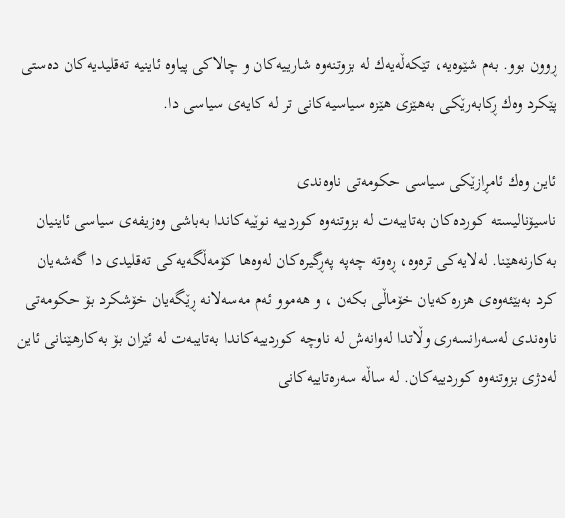ڕوون بوو. به‌م شێوه‌یه‌، تێكه‌ڵه‌یه‌ك له‌ بزوتنه‌وه‌ شارییه‌كان و چالاكى پیاوه‌ ئاینیه‌ ته‌قلیدیه‌كان ده‌ستى پێكرد وه‌ك ڕكابه‌رێكى به‌هێزى هێزه‌ سیاسیه‌كانى تر له‌ كایه‌ى سیاسی دا.

ئاین وه‌ك ئامڕازێكى سیاسى حكومه‌تى ناوه‌ندى
ناسیۆنالیسته‌ كورده‌كان به‌تایبه‌ت له‌ بزوتنه‌وه‌ كوردییه‌ نوێیه‌كاندا به‌باشى وه‌زیفه‌ى سیاسى ئاینیان به‌كارنه‌هێنا. له‌لایه‌كى تره‌وه‌، ڕه‌وته‌ چه‌په‌ په‌ڕگیره‌كان له‌وه‌ها كۆمه‌ڵگه‌یه‌كى ته‌قلیدى دا گه‌شه‌یان كرد به‌بێئه‌وه‌ى هزره‌كه‌یان خۆماڵى بكه‌ن ، و هه‌موو ئه‌م مه‌سه‌لانه‌ ڕێگه‌یان خۆشكرد بۆ حكومه‌تى ناوه‌ندى له‌سه‌رانسه‌رى وڵاتدا له‌وانه‌ش له‌ ناوچه‌ كوردییه‌كاندا به‌تایبه‌ت له‌ ئێران بۆ به‌كارهێنانى ئاین له‌دژى بزوتنه‌وه‌ كوردییه‌كان. له‌ ساڵه‌ سه‌ره‌تاییه‌كانى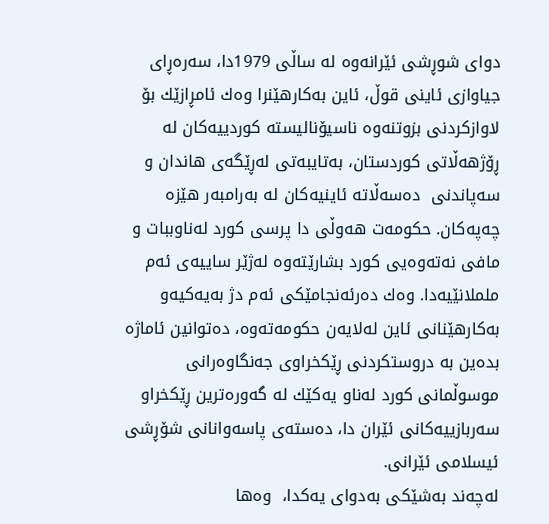دواى شوڕشى ئێرانه‌وه‌ له‌ ساڵى 1979دا، سه‌ره‌ڕاى جیاوازى ئاینى قوڵ، ئاین به‌كارهێنرا وه‌ك ئامڕازێك بۆ لاوازكردنى بزوتنه‌وه‌ ناسیۆنالیسته‌ كوردییه‌كان له‌ ڕۆژهه‌ڵاتى كوردستان، به‌تایبه‌تى له‌ڕێگه‌ى هاندان و سه‌پاندنى  ده‌سه‌ڵاته‌ ئاینیه‌كان له‌ به‌رامبه‌ر هێزه‌ چه‌په‌كان. حكومه‌ت هه‌وڵى دا پرسى كورد له‌ناوببات و مافى نه‌ته‌وه‌یی كورد بشارێته‌وه‌ له‌ژێر ساییه‌ى ئه‌م ململانێیه‌دا. وه‌ك ده‌رئه‌نجامێكى ئه‌م دژ به‌یه‌كیه‌و به‌كارهێنانى ئاین له‌لایه‌ن حكومه‌ته‌وه‌، ده‌توانین ئاماژه‌ بده‌ین به‌ دروستكردنى ڕێكخراوى جه‌نگاوه‌رانى موسوڵمانى كورد له‌ناو یه‌كێك له‌ گه‌وره‌ترین ڕێكخراو سه‌ربازییه‌كانى ئێران دا، ده‌سته‌ى پاسه‌وانانى شۆڕشى ئیسلامى ئێرانى.
له‌چه‌ند به‌شێكى به‌دواى یه‌كدا،  وه‌ها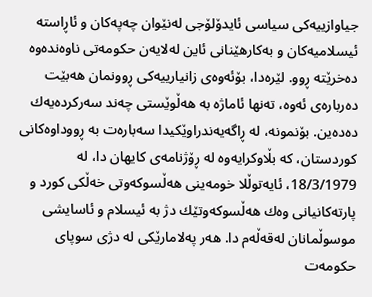جیاوازییه‌كى سیاسى ئایدۆلۆجى له‌نێوان چه‌په‌كان و ئاڕاسته‌ ئیسلامیه‌كان و به‌كارهێنانى ئاین له‌لایه‌ن حكومه‌تى ناوه‌نده‌وه‌ ده‌خرێته‌ ڕوو. لێره‌دا، بۆئه‌وه‌ى زانیارییه‌كی ڕوونمان هه‌بێت ده‌رباره‌ى ئه‌وه‌، ته‌نها ئاماژه‌ به‌ هه‌ڵوێستى چه‌ند سه‌ركرده‌یه‌ك ده‌ده‌ین. بۆنمونه‌، له‌ ڕاگه‌یه‌ندراوێكیدا سه‌باره‌ت به‌ ڕووداوه‌كانى كوردستان، كه‌ بڵاوكرایه‌وه‌ له‌ ڕۆژنامه‌ى كایهان دا، له‌ 18/3/1979، ئایه‌توڵلا خومه‌ینى هه‌ڵسوكه‌وتى خه‌ڵكى كورد و پارته‌كانیانى وه‌ك هه‌ڵسوكه‌وتێك دژ به‌ ئیسلام و ئاسایشى موسوڵمانان له‌قه‌ڵه‌م دا. هه‌ر په‌لامارێكى له‌ دژى سوپاى حكومه‌ت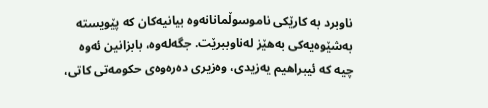ناوبرد به‌ كارێكى ناموسوڵمانانه‌وه‌ بیانیه‌كان كه‌ پێویسته‌ به‌شێوه‌یه‌كى به‌هێز له‌ناوببرێت. جگه‌له‌وه‌، بابزانین ئه‌وه‌ چیه‌ كه‌ ئیبراهیم یه‌زیدى، وه‌زیرى ده‌ره‌وه‌ى حكومه‌تى كاتى،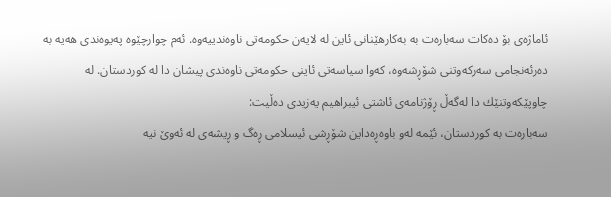ئاماژه‌ى بۆ ده‌كات سه‌باره‌ت به‌ به‌كارهێنانى ئاین له‌ لایه‌ن حكومه‌تى ناوه‌ندییه‌وه‌. ئه‌م چوارچێوه‌ په‌یوه‌ندى هه‌یه‌ به‌ ده‌رئه‌نجامى سه‌ركه‌وتنى شۆڕشه‌وه‌، كه‌وا سیاسه‌تى ئاینى حكومه‌تى ناوه‌ندى پیشان دا له‌ كوردستان. له‌ چاوپێكه‌وتنێك دا له‌گه‌ڵ ڕۆژنامه‌ى ئاشتى ئیبراهیم یه‌زیدى ده‌ڵیت:
سه‌باره‌ت به‌ كوردستان، ئێمه‌ له‌و باوه‌ڕه‌داین شۆڕشى ئیسلامى ڕه‌گ و ڕیشه‌ى له‌ ئه‌وێ نیه‌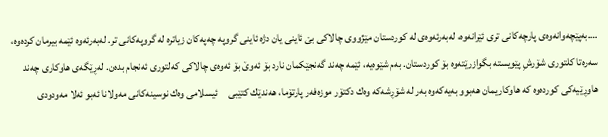….به‌پێچه‌وانه‌وه‌ى پارچه‌كانى ترى ئێرانه‌وه‌، له‌به‌رئه‌وه‌ى له‌ كوردستان مێژووى چالاكى بێ ئاینى یان دژه‌ ئاینى گروپه‌ چه‌په‌كان زیاتره‌ له‌ گروپه‌كانى تر. له‌به‌رئه‌وه‌ ئێمه‌ بیرمان كرده‌وه‌، سه‌ره‌تا كلتورى شۆرشِ پێویسته‌ بگوازرێته‌وه‌ بۆ كوردستان. به‌م شێوه‌یه‌، ئێمه‌ چه‌ند گه‌نجێكمان نارد بۆ ئه‌وێ بۆ ئه‌وه‌ى چالاكى كه‌لتورى ئه‌نجام بده‌ن. له‌ڕێگه‌ى هاوكارى چه‌ند هاوڕێیه‌كى كورده‌وه‌ كه‌ هاوكاریمان هه‌بوو به‌یه‌كه‌وه‌ به‌ر له‌ شۆڕشه‌كه‌ وه‌ك دكتۆر موزه‌فه‌ر پارتۆما، هه‌ندێك كتێبى     ئیسلامى وه‌ك نوسینه‌كانى مه‌ولانا ئه‌بو ئه‌لا مه‌ودودى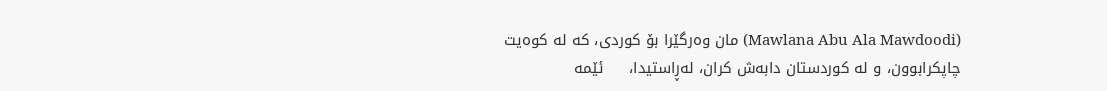(Mawlana Abu Ala Mawdoodi) مان وه‌رگێرا بۆ كوردى، كه‌ له‌ كوه‌یت چاپكرابوون، و له‌ كوردستان دابه‌ش كران، له‌ڕاستیدا،     ئێمه‌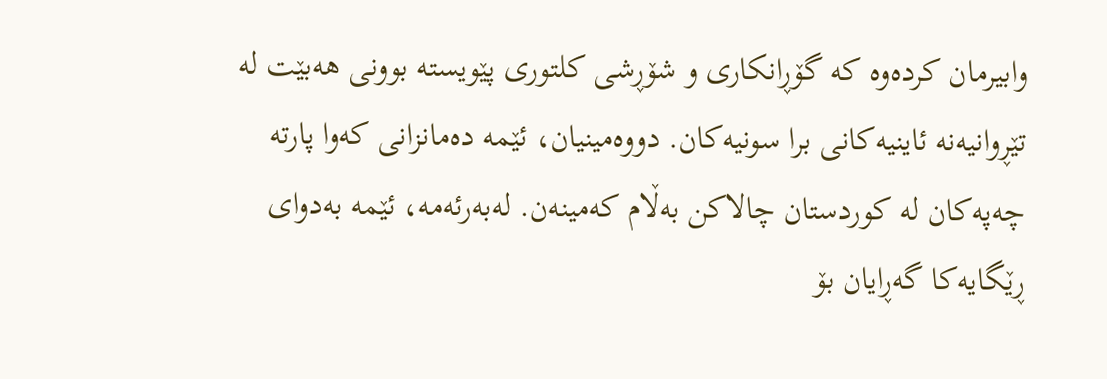وابیرمان كرده‌وه‌ كه‌ گۆڕانكاری و شۆڕشى كلتورى پێویسته‌ بوونى هه‌بێت له‌ تێڕوانیه‌نه‌ ئاینیه‌كانى برا سونیه‌كان. دووه‌مینیان، ئێمه‌ ده‌مانزانى كه‌وا پارته‌ چه‌په‌كان له‌ كوردستان چالاكن به‌ڵام كه‌مینه‌ن. له‌به‌رئه‌مه‌، ئێمه‌ به‌دواى ڕێگایه‌كا گه‌ڕایان بۆ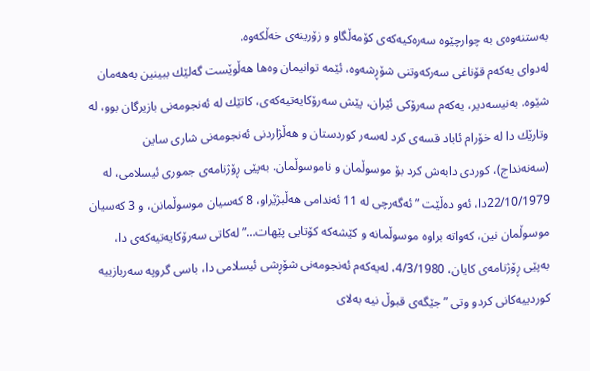به‌ستنه‌وه‌ى به‌ چوارچێوه‌ سه‌ره‌كیه‌كه‌ى كۆمه‌ڵگاو و زۆرینه‌ى خه‌ڵكه‌وه‌.
له‌دواى یه‌كه‌م قۆناغى سه‌ركه‌وتنى شۆڕشه‌وه‌، ئێمه‌ توانیمان وه‌ها هه‌ڵوێست گه‌لێك ببینین به‌هه‌مان شێوه‌. به‌نیسه‌دیر، یه‌كه‌م سه‌رۆكى ئێران، پێش سه‌رۆكایه‌تیه‌كه‌ى، كاتێك له‌ ئه‌نجومه‌نى بازیرگان بوو، له‌ وتارێك دا له‌ خۆرام ئاباد قسه‌ى كرد له‌سه‌ر كوردستان و هه‌ڵژاردنى ئه‌نجومه‌نى شارى ساین (سه‌نه‌نداج)، كوردى دابه‌ش كرد بۆ موسوڵمان و ناموسوڵمان. به‌پێى ڕۆژنامه‌ى جمورى ئیسلامى، له‌ 22/10/1979دا، ئه‌و ده‌ڵێت ” ئه‌گه‌رچى له‌ 11 ئه‌ندامى هه‌ڵبژێراو، 8 كه‌سیان موسوڵمانن، و 3 كه‌سیان موسوڵمان نین، كه‌واته‌ براوه‌ موسوڵمانه‌ و كێشه‌كه‌ كۆتایی پێهات…” له‌كاتى سه‌رۆكایه‌تیه‌كه‌ى دا، به‌پێى ڕۆژنامه‌ى كایان، 4/3/1980، له‌یه‌كه‌م ئه‌نجومه‌نى شۆڕشى ئیسلامى دا، باسى گروپه‌ سه‌ربازییه‌ كوردییه‌كانى كردو وتى ” جێگه‌ى قبوڵ نیه‌ به‌لاى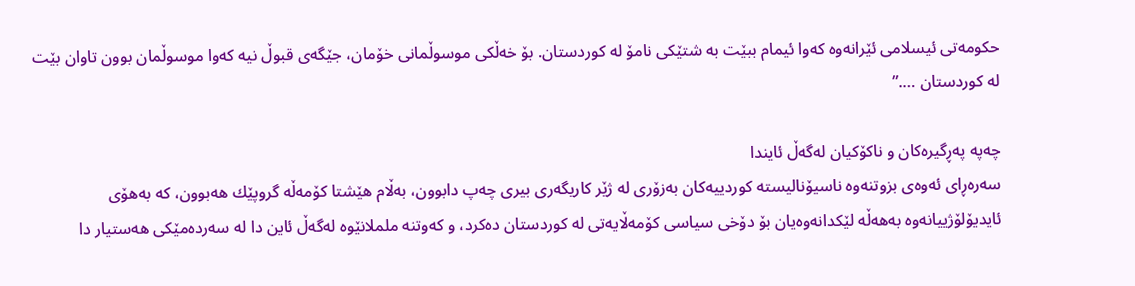حكومه‌تى ئیسلامى ئێرانه‌وه‌ كه‌وا ئیمام ببێت به‌ شتێكى نامۆ له‌ كوردستان. بۆ خه‌ڵكى موسوڵمانى خۆمان، جێگه‌ى قبوڵ نیه‌ كه‌وا موسوڵمان بوون تاوان بێت له‌ كوردستان ….”

چه‌په‌ په‌ڕگیره‌كان و ناكۆكیان له‌گه‌ڵ ئایندا
سه‌ره‌ڕاى ئه‌وه‌ى بزوتنه‌وه‌ ناسیۆنالیسته‌ كوردییه‌كان به‌زۆرى له‌ ژێر كاریگه‌رى بیرى چه‌پ دابوون، به‌ڵام هێشتا كۆمه‌ڵه‌ گروپێك هه‌بوون، كه‌ به‌هۆى ئایدیۆلۆژییانه‌وه‌ به‌هه‌ڵه‌ لێكدانه‌وه‌یان بۆ دۆخى سیاسى كۆمه‌ڵایه‌تى له‌ كوردستان ده‌كرد، و كه‌وتنه‌ ململانێوه‌ له‌گه‌ڵ ئاین دا له‌ سه‌رده‌مێكى هه‌ستیار دا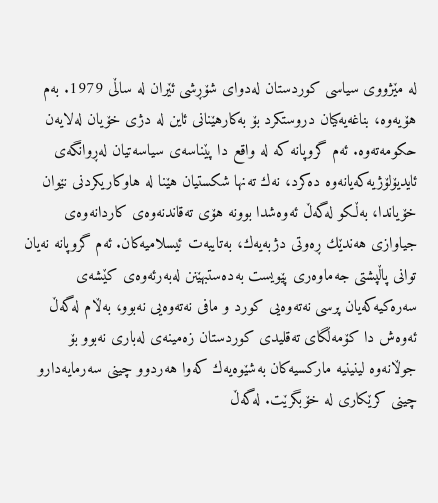له‌ مێژووى سیاسى كوردستان له‌دواى شۆڕشى ئێران له‌ ساڵى 1979. به‌م هۆیه‌وه‌، بناغه‌یه‌كیان دروستكرد بۆ به‌كارهێنانى ئاین له‌ دژى خۆیان له‌لایه‌ن حكومه‌ته‌وه‌. ئه‌م گروپانه‌ كه‌ له‌ واقع دا پێناسه‌ى سیاسه‌تیان له‌ڕوانگه‌ى ئایدیۆلۆژیه‌كه‌یانه‌وه‌ ده‌كرد، نه‌ك ته‌نها شكستیان هێنا له‌ هاوكاریكردنى نێوان خۆیاندا، به‌ڵكو له‌گه‌ڵ ئه‌وه‌شدا بوونه‌ هۆى ته‌قاندنه‌وه‌ى كاردانه‌وه‌ى جیاوازى هه‌ندێك ڕه‌وتى دژبه‌یه‌ك، به‌تایبه‌ت ئیسلامیه‌كان. ئه‌م گروپانه‌ نه‌یان توانى پاڵپشتى جه‌ماوه‌رى پێویست به‌ده‌ستبهێنن له‌به‌رئه‌وه‌ى كێشه‌ى سه‌ره‌كیه‌كه‌یان پرسى نه‌ته‌وه‌یی كورد و مافى نه‌ته‌وه‌یی نه‌بوو، به‌ڵام له‌گه‌ڵ ئه‌وه‌ش دا كۆمه‌ڵگاى ته‌قلیدى كوردستان زه‌مینه‌ى له‌بارى نه‌بوو بۆ جوڵانه‌وه‌ لینینیه‌ ماركسیه‌كان به‌شێوه‌یه‌ك كه‌وا هه‌ردوو چینى سه‌رمایه‌دارو چینى كرێكارى له‌ خۆبگرێت. له‌گه‌ڵ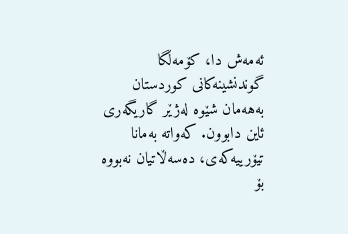ئه‌مه‌ش دا، كۆمه‌ڵگا گوندنشینه‌كانى كوردستان به‌هه‌مان شێوه‌ له‌ژێر گاریگه‌رى ئاین دابوون. كه‌واته‌ به‌مانا تیۆرییه‌كه‌ى، ده‌سه‌ڵاتیان نه‌بووه‌ بۆ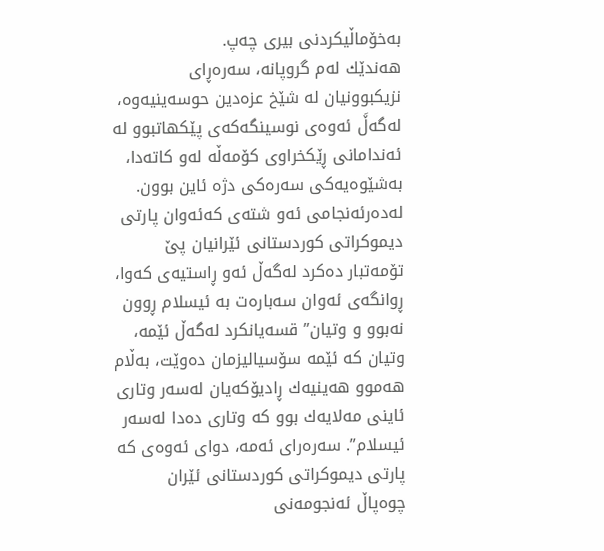به‌خۆماڵیكردنى بیرى چه‌پ.
هه‌ندێك له‌م گروپانه‌، سه‌ره‌ڕاى  نزیكبوونیان له‌ شێخ عزه‌دین حوسه‌ینیه‌وه‌، له‌گه‌ڵَ ئه‌وه‌ى نوسینگه‌كه‌ى پێكهاتبوو له‌ ئه‌ندامانى ڕێكخراوى كۆمه‌ڵه‌ له‌و كاته‌دا، به‌شێوه‌یه‌كى سه‌ره‌كى دژه‌ ئاین بوون. له‌ده‌رئه‌نجامى ئه‌و شته‌ى كه‌ئه‌وان پارتى دیموكراتى كوردستانى ئێرانیان پێ تۆمه‌تبار ده‌كرد له‌گه‌ڵ ئه‌و ڕاستیه‌ى كه‌وا، ڕوانگه‌ى ئه‌وان سه‌باره‌ت به‌ ئیسلام ڕوون نه‌بوو و وتیان” قسه‌یانكرد له‌گه‌ڵ ئێمه‌، وتیان كه‌ ئێمه‌ سۆسیالیزمان ده‌وێت، به‌ڵام  هه‌موو هه‌ینیه‌ك ڕادیۆكه‌یان له‌سه‌ر وتارى ئاینى مه‌لایه‌ك بوو كه‌ وتارى ده‌دا له‌سه‌ر ئیسلام”. سه‌ره‌راى ئه‌مه‌، دواى ئه‌وه‌ى كه‌ پارتى دیموكراتى كوردستانى ئێران  چوه‌پاڵ ئه‌نجومه‌نى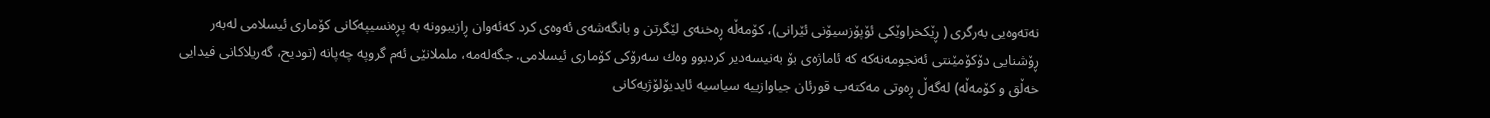نه‌ته‌وه‌یی به‌رگرى ( ڕێكخراوێكى ئۆپۆزسیۆنى ئێرانى)، كۆمه‌ڵه‌ ڕه‌خنه‌ى لێگرتن و بانگه‌شه‌ى ئه‌وه‌ى كرد كه‌ئه‌وان ڕازیبوونه‌ به‌ پڕه‌نسیپه‌كانى كۆمارى ئیسلامى له‌به‌ر ڕۆشنایی دۆكۆمێنتى ئه‌نجومه‌نه‌كه‌ كه‌ ئاماژه‌ى بۆ به‌نیسه‌دیر كردبوو وه‌ك سه‌رۆكى كۆمارى ئیسلامى. جگه‌له‌مه‌، ململانێى ئه‌م گروپه‌ چه‌پانه‌ (تودیح، گه‌ریلاكانى فیدایی خه‌ڵق و كۆمه‌ڵه‌) له‌گه‌ڵ ڕه‌وتى مه‌كته‌ب قورئان جیاوازییه‌ سیاسیه‌ ئایدیۆلۆژیه‌كانى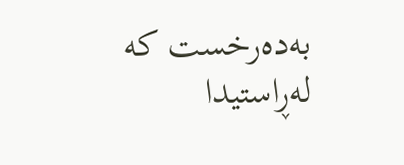به‌ده‌رخست كه‌ له‌ڕاستیدا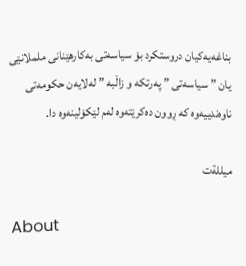بناغه‌یه‌كیان دروستكرد بۆ سیاسه‌تى به‌كارهێنانى ململانێى یان ” سیاسه‌تى ” په‌رتكه‌ و زاڵبه‌ ” له‌لایه‌ن حكومه‌تى ناوه‌ندییه‌وه‌ كه‌ ڕوون ده‌كرێته‌وه‌ له‌م لێكۆلینه‌وه‌ دا.

ميللةت

About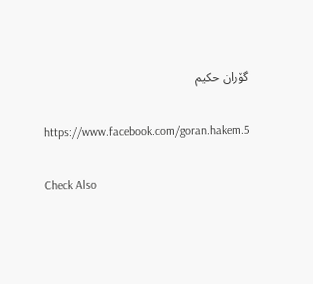گۆران حكيم

https://www.facebook.com/goran.hakem.5

Check Also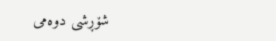شۆڕشی دوەمی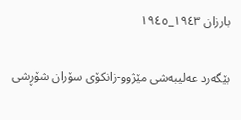بارزان ١٩٤٣_١٩٤٥

بێگەرد عەلیبەشی مێژوو-زانكۆی سۆران شۆڕشی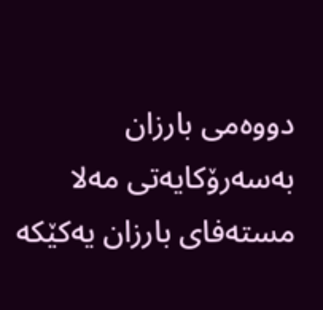دووەمی بارزان بەسەرۆکایەتی مەلا مستەفای بارزان یەکێکە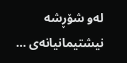لەو شۆڕشە نیشتیمانیانەی …